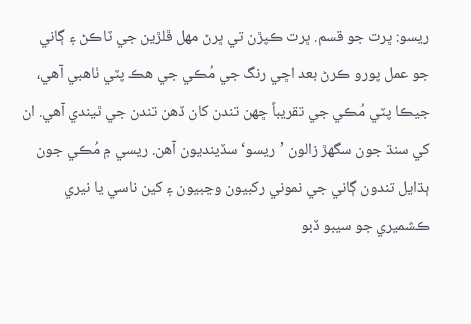ريسو: ڀرت جو قسم. ڀرت ڪپڙن تي ڀرڻ مهل ڦلڙين جي ٽاڪڻ ۽ ڳاني جو عمل پورو ڪرڻ بعد اڇي رنگ جي مُڪي جي هڪ پٽي ٺاهبي آهي، جيڪا پٽي مُڪي جي تقريباً ڇهن تندن کان ڏهن تندن جي ٿيندي آهي. ان کي سنڌ جون سگھڙ زالون ’ريسو‘ سڏينديون آهن. ريسي ۾ مُڪي جون ٻڌايل تندون ڳاني جي نموني رکبيون وڃبيون ۽ کين ناسي يا نيري ڪشميري جو سيبو ڏبو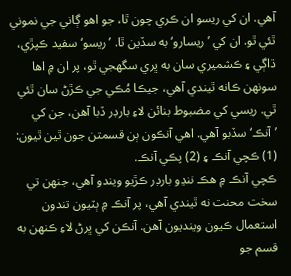آهي. ان کي ريسو ان ڪري چون ٿا، جو اهو ڳاني جي نموني ٿئي ٿو. ان کي ’ريسارو‘ به سڏين ٿا. ’ريسو‘ سفيد ڪپڙي، ڌاڳي ۽ ڪشميري سان به ڀري سگھجي ٿو، پر ان ۾ اها سونهن ڪانه ٿيندي آهي، جيڪا مُڪي جي ڪڙڻ سان ٿئي ٿي. ريسي کي مضبوط بنائن لاءِ بارڊر ڏبا آهن، جن کي ’آنڪ‘ سڏبو آهي. اهي آنڪون ٻن قسمتن جون ٿين ٿيون: (1) ڪچي آنڪ ۽ (2) پڪي آنڪ.
ڪچي آنڪ ۾ هڪ ننڍو بارڊر ڪڙيو ويندو آهي، جنهن تي سخت محنت نه ٿيندي آهي، پر آنڪ ۾ ٻٽيون تندون استعمال ڪيون وينديون آهن. آنڪن کي ڀرڻ لاءِ ڪنهن به قسم جو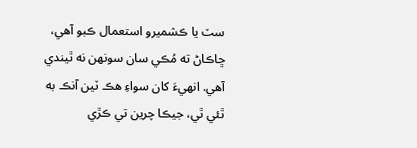سٽ يا ڪشميرو استعمال ڪبو آهي، ڇاڪاڻ ته مُڪي سان سونهن نه ٿيندي آهي. انهيءَ کان سواءِ هڪ ٽين آنڪ به ٿئي ٿي، جيڪا چرين تي ڪڙي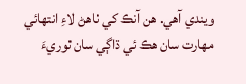ويندي آهي. هن آنڪ کي ٺاهڻ لاءِ انتهائي مهارت سان هڪ ئي ڌاڳي سان ٿوريءَ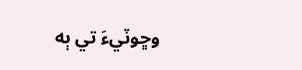وڇوٽيءَ تي ٻه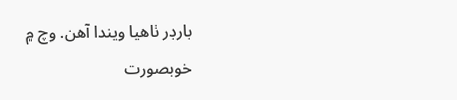بارڊر ٺاهيا ويندا آهن. وچ ۾ خوبصورت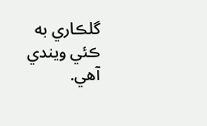گلڪاري به ڪئي ويندي آهي.